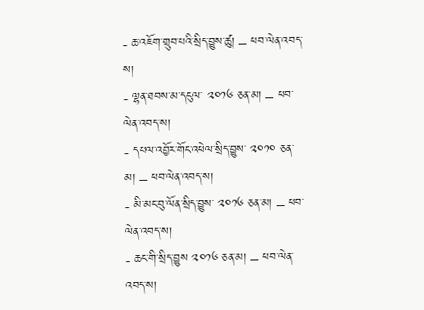- ཆ་འཇོག་གྲུབ་པའི་སྲིད་བྱུས་ཚུ། – ཕབ་ལེན་འབད་ས།
- ལྷན་ཐབས་མ་དངུལ་ ༢༠༡༦ ཅན་མ། – ཕབ་ལེན་འབད་ས།
- དཔལ་འབྱོར་གོང་འཕེལ་སྲིད་བྱུས་ ༢༠༡༠ ཅན་མ། – ཕབ་ལེན་འབད་ས།
- མི་མང་བུ་ལོན་སྲིད་བྱུས་ ༢༠༡༦ ཅན་མ། – ཕབ་ལེན་འབད་ས།
- ཆང་གི་སྲིད་བྱུས ༢༠༡༦ ཅན་མ། – ཕབ་ལེན་འབད་ས།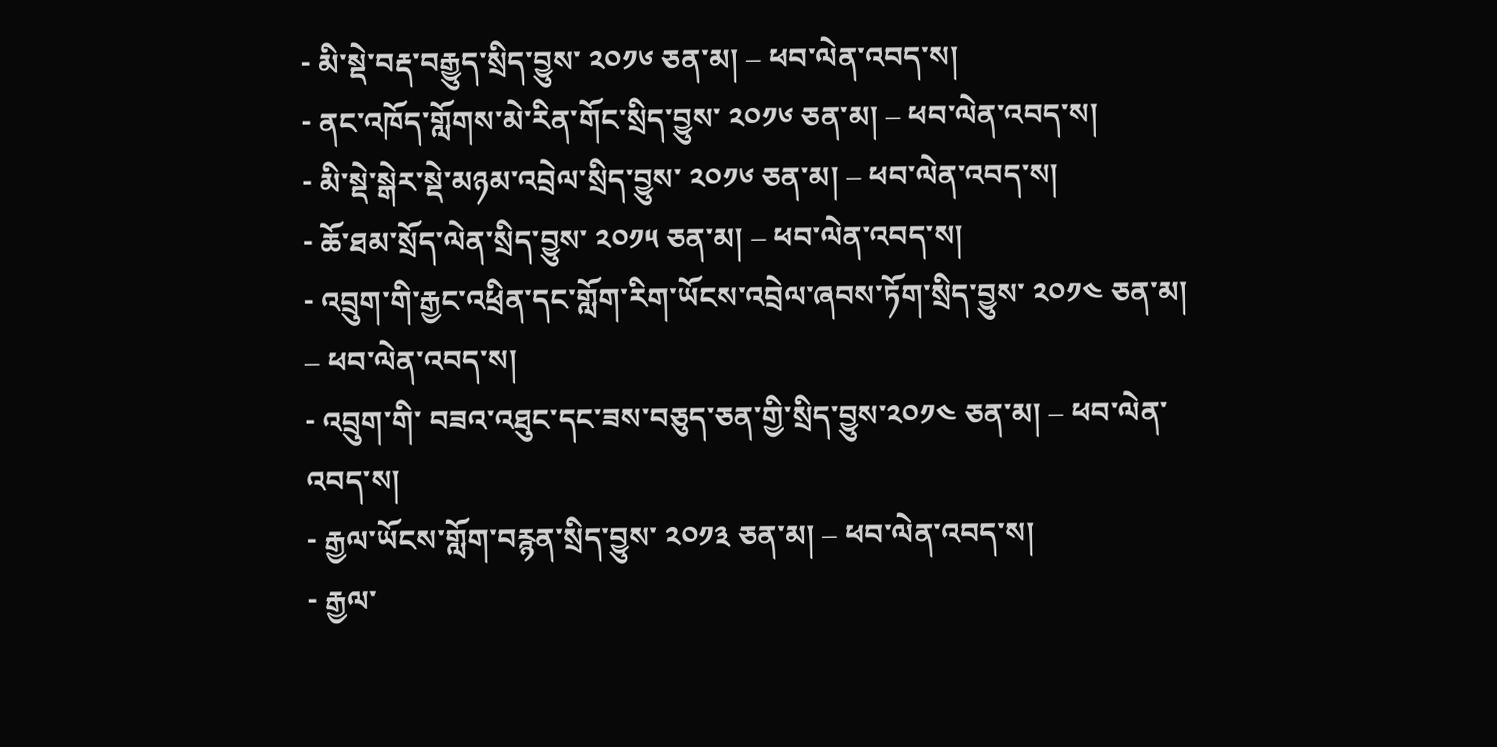- མི་སྡེ་བརྡ་བརྒྱུད་སྲིད་བྱུས་ ༢༠༡༦ ཅན་མ། – ཕབ་ལེན་འབད་ས།
- ནང་འཁོད་གློགས་མེ་རིན་གོང་སྲིད་བྱུས་ ༢༠༡༦ ཅན་མ། – ཕབ་ལེན་འབད་ས།
- མི་སྡེ་སྒེར་སྡེ་མཉམ་འབྲེལ་སྲིད་བྱུས་ ༢༠༡༦ ཅན་མ། – ཕབ་ལེན་འབད་ས།
- ཆོ་ཐམ་སྲོད་ལེན་སྲིད་བྱུས་ ༢༠༡༥ ཅན་མ། – ཕབ་ལེན་འབད་ས།
- འབྲུག་གི་རྒྱང་འཕྲིན་དང་གློག་རིག་ཡོངས་འབྲེལ་ཞབས་ཏོག་སྲིད་བྱུས་ ༢༠༡༤ ཅན་མ། – ཕབ་ལེན་འབད་ས།
- འབྲུག་གི་ བཟའ་འཐུང་དང་ཟས་བཅུད་ཅན་གྱི་སྲིད་བྱུས་༢༠༡༤ ཅན་མ། – ཕབ་ལེན་འབད་ས།
- རྒྱལ་ཡོངས་གློག་བརྙན་སྲིད་བྱུས་ ༢༠༡༣ ཅན་མ། – ཕབ་ལེན་འབད་ས།
- རྒྱལ་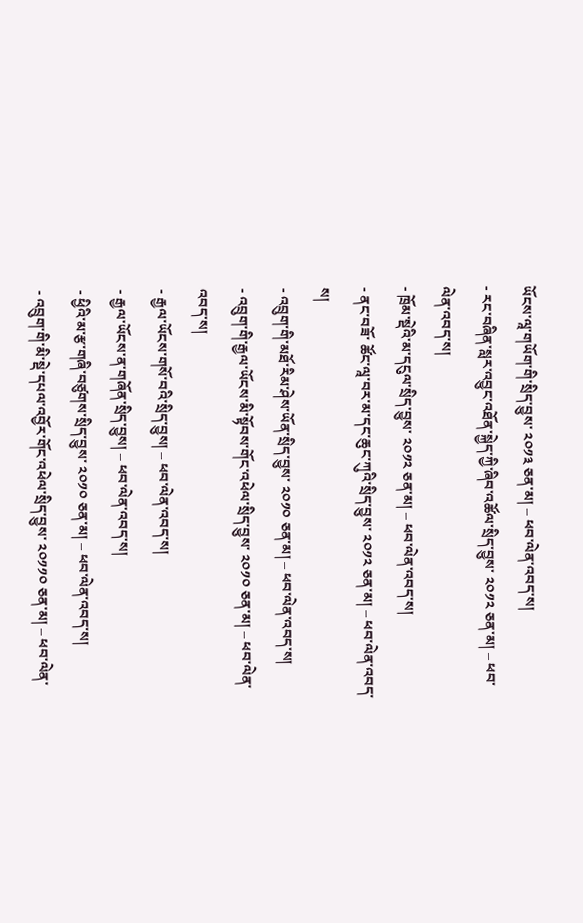ཡོངས་ལཱ་གཡོག་གི་སྲིད་བྱུས་ ༢༠༡༣ ཅན་མ། – ཕབ་ལེན་འབད་ས།
- རང་བཞིན་སླར་འབྱུང་འཐོན་སྐྱེད་ཀྱི་ཞིབ་འཚོལ་སྲིད་བྱུས་ ༢༠༡༢ ཅན་མ། – ཕབ་ལེན་འབད་ས།
- ཁྲོམ་སྡེའི་མ་དངུལ་སྲིད་བྱུས་ ༢༠༡༢ ཅན་མ། – ཕབ་ལེན་འབད་ས།
- ནང་བཟོ་ ཚོང་ལཱ་བར་མ་དང་ཆུང་ཀུའི་སྲིད་བྱུས་ ༢༠༡༢ ཅན་མ། – ཕབ་ལེན་འབད་ས།
- འབྲུག་གི་མཐོ་རིམ་ཤེས་ཡོན་སྲིད་བྱུས་ ༢༠༡༠ ཅན་མ། – ཕབ་ལེན་འབད་ས།
- འབྲུག་གི་རྒྱལ་ཡོངས་མི་སྟོབས་གོང་འཕེལ་སྲིད་བྱུས་ ༢༠༡༠ ཅན་མ། – ཕབ་ལེན་འབད་ས།
- རྒྱལ་ཡོངས་གསོ་བའི་སྲིད་བྱུས། – ཕབ་ལེན་འབད་ས།
- རྒྱལ་ཡོངས་ན་གཞོན་སྲིད་བྱུས། – ཕབ་ལེན་འབད་ས།
- ཕྱིའི་མ་རྩ་གཞི་བཙུགས་སྲིད་བྱུས་ ༢༠༡༠ ཅན་མ། – ཕབ་ལེན་འབད་ས།
- འབྲུག་གི་མི་སྡེ་དཔལ་འབྱོར་གོང་འཕེལ་སྲིད་བྱུས་ ༢༠༡༡༠ ཅན་མ། – ཕབ་ལེན་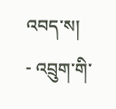འབད་ས།
- འབྲུག་གི་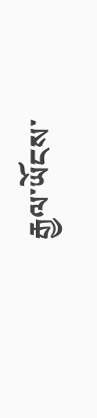རྒྱལ་ཡོངས་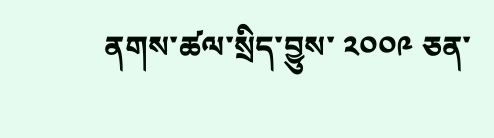ནགས་ཚལ་སྲིད་བྱུས་ ༢༠༠༩ ཅན་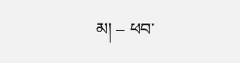མ། – ཕབ་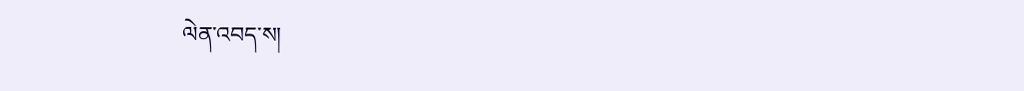ལེན་འབད་ས།